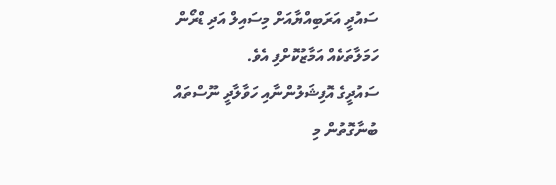ސައުދީ އަރަބިއްޔާއަށް މިސައިލް އަދި ޑްރޯން ހަމަލާތަކެއް އަމާޒުކޮށްފި އެވެ.
ސައުދީގެ އޮފިޝަލުންނާއި ހަވާލާދީ ނޫސްތައް ބުނާގޮތުން މި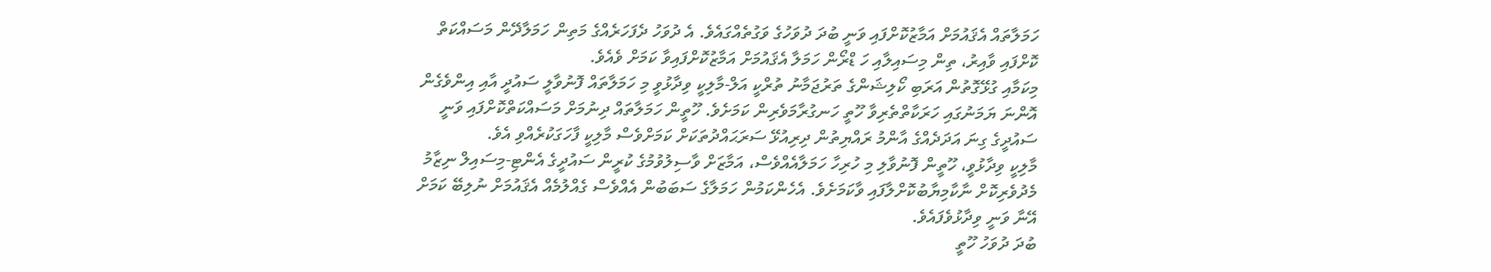ހަމަލާތައް އެޤައުމަށް އަމާޒުކޮށްފައި ވަނީ ބުދަ ދުވަހުގެ ވަގުތެއްގައެވެ. އެ ދުވަހު ދެފަހަރެއްގެ މަތިން ހަމަލާދޭން މަސައްކަތް ކޮށްފައި ވާއިރު، ތިން މިސައިލާއި ހަ ޑްރޯން ހަމަލާ އެޤައުމަށް އަމާޒުކޮށްފައިވާ ކަމަށް ވެއެވެ.
މިކަމާއި ގުޅޭގޮތުން އަރަބި ކޯލިޝަންގެ ތަރުޖަމާނު ތުރްކީ އަލް-މާލިކީ ވިދާޅުވީ މި ހަމަލާތައް ފޮނުވާލީ ސައުދީ އާއި އިންވެގެން އޮންނަ ޔަމަނުގައި ހަރަކާތްތެރިވާ ހޫތީ ހަނގުރާމަވެރިން ކަމަށެވެ. ހޫތީން ހަމަލާތައް ދިނުމަށް މަސައްކަތްކޮށްފައި ވަނީ ސައުދީގެ ގިނަ އަދަދެއްގެ އާންމު ރައްޔިތުން ދިރިއުޅޭ ސަރަޙައްދުތަކަށް ކަމަށްވެސް މާލިކީ ފާހަގަކުރެއްވި އެވެ.
މާލިކީ ވިދާޅުވީ، ހޫތީން ފޮނުވާލި މި ހުރިހާ ހަމަލާއެއްވެސް، އަމާޒަށް ވާސިލުވުމުގެ ކުރީން ސައުދީގެ އެންޓި-މިސައިލް ނިޒާމު މެދުވެރިކޮށް ނާކާމިޔާބުކޮށްލާފައި ވާކަމަށެވެ. އެހެންކަމުން ހަމަލާގެ ސަބަބުން އެއްވެސް ގެއްލުމެއް އެޤައުމަށް ނުލިބޭ ކަމަށް އޭނާ ވަނީ ވިދާޅުވެފައެވެ.
ބުދަ ދުވަހު ހޫތީ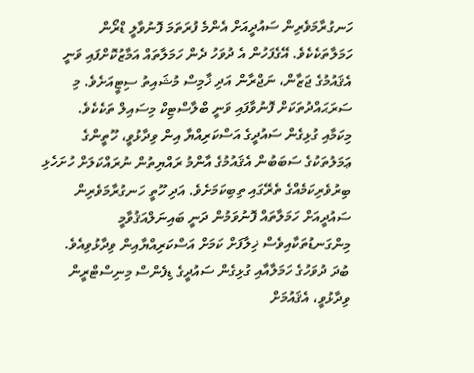ހަނގުރާމަވެރިން ސައުދީއަށް އެންމެ ފުރަތަމަ ފޮނުވާލީ ޑްރޯން ހަމަލާތަކެކެވެ. އޭގެފަހުން އެ ދުވަހު ދެން ހަމަލާތައް އަމާޒުކޮށްފައި ވަނީ އެޤައުމުގެ ޖަޒާން، ނަޖްރާން އަދި ޚާމިސް މުޝައިތު ސިޓީއަށެވެ. މި ސަރަޙައްދުތަކަށް ފޮނުވާފައި ވަނީ ބްލާސްޓިކް މިސައިލް ތަކެކެވެ.
މިކަމާއި ގުޅިގެން ސައުދީގެ އަސްކަރިއްޔާ އިން ވިދާޅުވީ، ހޫތީންގެ ޢަމަލުތަކުގެ ސަބަބުން އެޤައުމުގެ އާންމު ރައްޔިތުން ނުރައްކަލަށް ހުށަހެޅި ބިރުވެރިކަމެއްގެ ތެރޭގައި ތިބިކަމަށެވެ. އަދި ހޫތީ ހަނގުރާމަވެރިން ސައުދީއަށް ހަމަލާތައް ފޮނުވަމުން ދަނީ ބައިނަލްއަޤުވާމީ މިންގަނޑުތަކާއިވެސް ޚިލާފަށް ކަމަށް އަސްކަރިއްޔާއިން ވިދާޅުވިއެވެ.
ބުދަ ދުވަހުގެ ހަމަލާއާއި ގުޅިގެން ސައުދީގެ ޑިފެންސް މިނިސްޓްރީން ވިދާޅުވީ، އެޤައުމަށް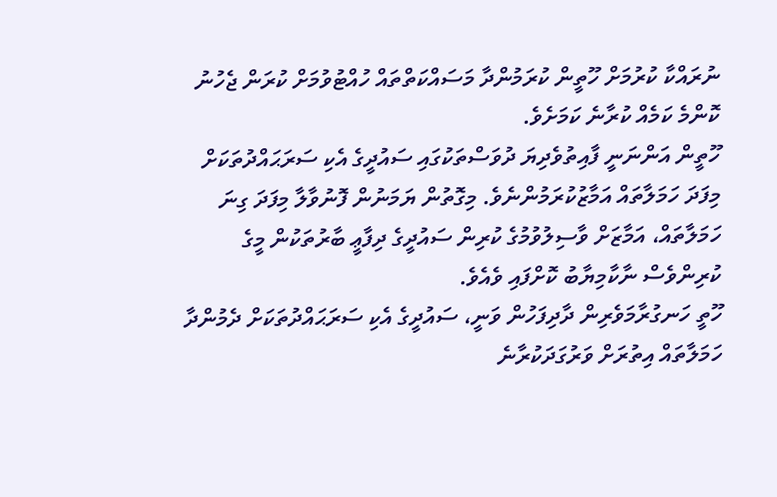ނުރައްކާ ކުރުމަށް ހޫތީން ކުރަމުންދާ މަސައްކަތްތައް ހުއްޓުވުމަށް ކުރަން ޖެހުނު ކޮންމެ ކަމެއް ކުރާނެ ކަމަށެވެ.
ހޫތީން އަންނަނީ ފާއިތުވެދިޔަ ދުވަސްތަކުގައި ސައުދީގެ އެކި ސަރަޙައްދުތަކަށް މިފަދަ ހަމަލާތައް އަމާޒުކުރަމުންނެވެ. މިގޮތުން ޔަމަނުން ފޮނުވާލާ މިފަދަ ގިނަ ހަމަލާތައް، އަމާޒަށް ވާސިލުވުމުގެ ކުރިން ސައުދީގެ ދިފާޢީ ބާރުތަކުން މީގެ ކުރިންވެސް ނާކާމިޔާބު ކޮށްފައި ވެއެވެ.
ހޫތީ ހަނގުރާމަވެރިން ދާދިފަހުން ވަނީ، ސައުދީގެ އެކި ސަރަޙައްދުތަކަށް ދެމުންދާ ހަމަލާތައް އިތުރަށް ވަރުގަދަކުރާނެ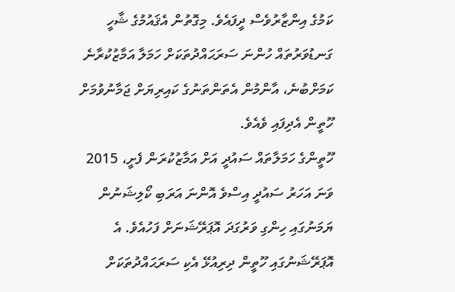ކަމުގެ އިންޒާރުވެސް ދީފައެވެ. މިގޮތުން އެޤައުމުގެ ޝާހީ ގަނޑުވަރުތައް ހުންނަ ސަރަޙައްދުތަކަށް ހަމަލާ އަމާޒުކުރާނެ ކަމަށްބުނެ، އާންމުން އެތަންތަނުގެ ކައިރިޔަށް ޖަމާނުވުމަށް ހޫތީން އެދިފައި ވެއެވެ.
ހޫތީންގެ ހަމަލާތައް ސައުދީ އަށް އަމާޒުކުރަން ފެށީ، 2015 ވަނަ އަހަރު ސައުދީ އިސްވެ އޮންނަ އަރަބި ކޯލިޝަނުން ޔަމަނުގައި ހިންގި ވަރުގަދަ އޮޕަރޭޝަނަށް ފަހުއެވެ. އެ އޮޕަރޭޝަނުގައި ހޫތީން ދިރިއުޅޭ އެކި ސަރަޙައްދުތަކަށް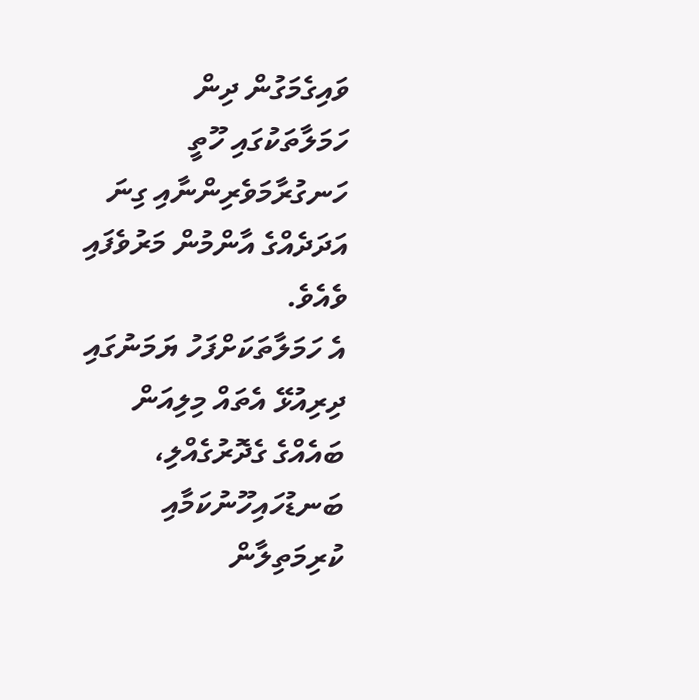ވައިގެމަގުން ދިން ހަމަލާތަކުގައި ހޫތީ ހަނގުރާމަވެރިންނާއި ގިނަ އަދަދެއްގެ އާންމުން މަރުވެފައި ވެއެވެ.
އެ ހަމަލާތަކަށްފަހު ޔަމަނުގައި ދިރިއުޅޭ އެތައް މިލިއަން ބައެއްގެ ގެދޮރުގެއްލި، ބަނޑުހައިހޫނުކަމާއި ކުރިމަތިލާން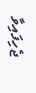ޖެހިފައިވާ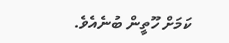ކަމަށް ހޫތީން ބުނެއެވެ.